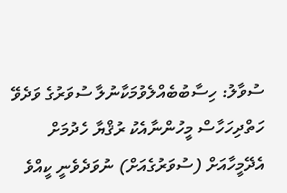ސުވާލު: ހިސާބުބެއްލެވުމަކާނުލާ ސުވަރުގެ ވަދެވޭ ހަތްދިހަހާސް މީހުންނާއެކު ރުޤްޔާ ހެދުމަށް އެދޭމީހާއަށް (ސުވަރުގެއަށް) ނުވަދެވެނީ ކީއްވެ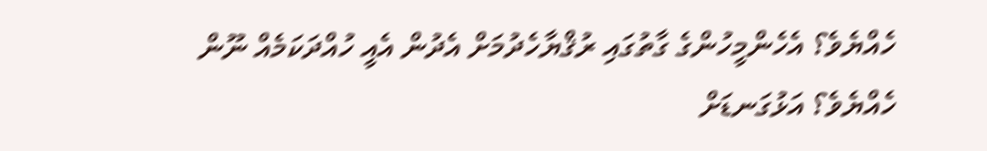ހެއްޔެވެ؟ އެހެންމީހުންގެ ގާތުގައި ރުޤްޔާހެދުމަށް އެދުން އެއީ ހުއްދަކަމެއް ނޫން ހެއްޔެވެ؟ އަޅުގަނޑަށް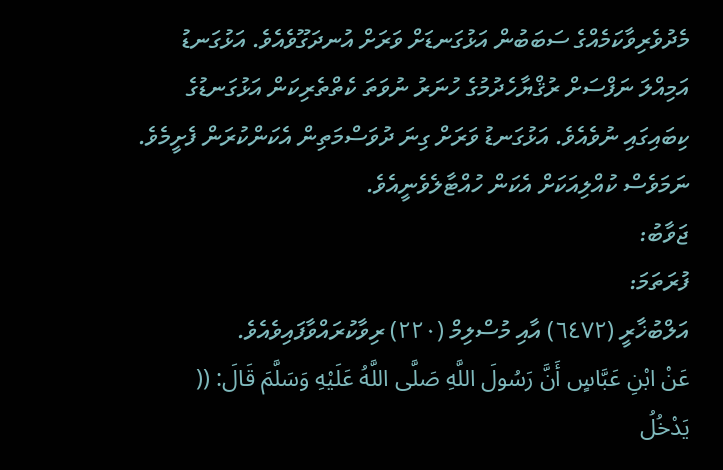މެދުވެރިވާކަމެއްގެ ސަބަބުން އަޅުގަނޑަށް ވަރަށް އުނދަގޫވެއެވެ. އަޅުގަނޑު އަމިއްލަ ނަފްސަށް ރުޤްޔާހެދުމުގެ ހުނަރު ނުވަތަ ކެތްތެރިކަން އަޅުގަނޑުގެ ކިބައިގައި ނުވެއެވެ. އަޅުގަނޑު ވަރަށް ގިނަ ދުވަސްމަތިން އެކަންކުރަން ފެށީމެވެ. ނަމަވެސް ކުއްލިއަކަށް އެކަން ހުއްޓާލެވެނީއެވެ.
ޖަވާބު:
ފުރަތަމަ:
އަލްބުޚާރީ (٦٤٧٢) އާއި މުސްލިމް (٢٢٠) ރިވާކުރައްވާފައިވެއެވެ.
عَنْ ابْنِ عَبَّاسٍ أَنَّ رَسُولَ اللَّهِ صَلَّى اللَّهُ عَلَيْهِ وَسَلَّمَ قَالَ: (( يَدْخُلُ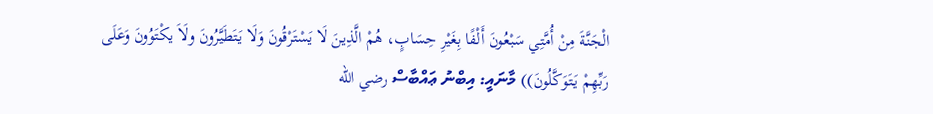الْجَنَّةَ مِنْ أُمَّتِي سَبْعُونَ أَلْفًا بِغَيْرِ حِسَابٍ، هُمْ الَّذِينَ لَا يَسْتَرْقُونَ وَلَا يَتَطَيَّرُونَ ولَاَ يكْتَوُونَ وَعَلَى رَبِّهِمْ يَتَوَكَّلُونَ)) މާނައީ: އިބްނު ޢައްބާސް رضي الله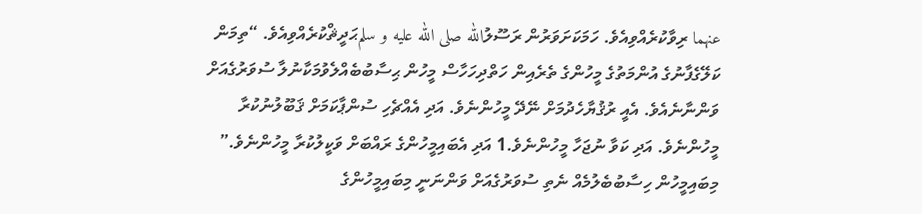عنهما ރިވާކުރެއްވިއެވެ. ހަމަކަށަވަރުން ރަސޫލުالله صلى الله عليه و سلمޙަދީޘްކުރެއްވިއެވެ. “ތިމަން ކަލޭގެފާނުގެ އުންމަތުގެ މީހުންގެ ތެރެއިން ހަތްދިހަހާސް މީހުން ޙިސާބުބެއްލެވުމަކާނުލާ ސުވަރުގެއަށް ވަންނާނެއެވެ. އެއީ ރުޤުޔާހެދުމަށް ނޭދޭ މީހުންނެވެ. އަދި އެއްޗެހި ސުންޕާކަމަށް ޤަބޫލުނުކުރާ މީހުންނެވެ. އަދި ކަވާ ނުޖަހާ މީހުންނެވެ.1 އަދި އެބައިމީހުންގެ ރައްބަށް ވަކީލުކުރާ މީހުންނެވެ.”
މިބައިމީހުން ހިސާބުބެލުމެއް ނެތި ސުވަރުގެއަށް ވަންނަނީ މިބައިމީހުންގެ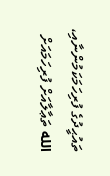ތައުޙީދުގެ ފުރިހަމަކަމުންނާއި، الله ތަޢާލާއަށް ފުރިހަމައަށް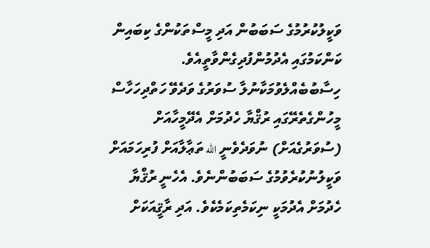ވަކީލުކުރުމުގެ ސަބަބުން އަދި މީސްތަކުންގެ ކިބައިން ކަންކަމުގައި އެދުމުންފުދިގެންވާތީއެވެ.
ހިސާބުބެއްލެވުމަކާނުލާ ސުވަރުގެ ވަދެވޭ ހަތްދިހަހާސް މީހުންގެތެރޭގައި ރުޤްޔާ ހެދުމަށް އެދޭމީހާއަށް (ސުވަރުގެއަށް) ނުވަދެވެނީ الله ތަޢާލާއަށް ފުރިހަމައަށް ވަކީލުނުކުރެވުމުގެ ސަބަބުންނެވެ. އެހެނީ ރުޤްޔާ ހެދުމަށް އެދުމަކީ ނިކަމެތިކަމެކެވެ. އަދި ރާޤީއަކަށް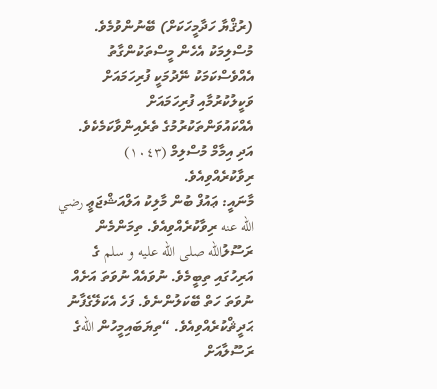(ރުޤްޔާ ހަދާމީހަކަށް) ބޭނުންވުމެވެ. މުސްލިމަކު އެހެން މީސްތަކުންގާތު އެއްވެސްކަމަކު ނޭދުމަކީ ފުރިހަމައަށް ވަކީލުކުރުމާއި ފުރިހަމައަށް އެއްކައުވަންތަކުރުމުގެ ތެރެއިންވާކަމެކެވެ.
އަދި އިމާމް މުސްލިމް (١٠٤٣) ރިވާކުރެއްވިއެވެ.
މާނައީ: ޢައުފް ބުން މާލިކު އަލްއަޝްޖަޢީ رضي الله عنه ރިވާކުރެއްވިއެވެ. ތިމަންމެން ރަސޫލުالله صلى الله عليه و سلم ގެ އަރިހުގައި ތިބީމެވެ. ނުވައެއް ނުވަތަ އަށެއް ނުވަތަ ހަތް ބޭކަލުންނެވެ. ފަހެ އެކަލޭގެފާނު ޙަދީޘްކުރެއްވިއެވެ. “ތިޔަބައިމީހުން اللهގެ ރަސޫލާއަށް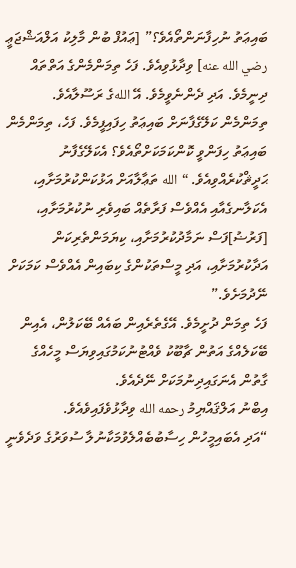ބައިޢަތު ނުހިފާނަންތޯއެވެ؟” [ޢައުފް ބުން މާލިކު އަލްއަޝްޖަޢީ رضي الله عنه] ވިދާޅުވިއެވެ. ފަހެ ތިމަންމެންގެ އަތްތައް ދިނީމެވެ. އަދި ދެންނެވީމެވެ. އޭ اللهގެ ރަސޫލާއެވެ.
ތިމަންމެން ކަލޭގެފާނަށް ބައިޢަތު ހިފައިފީމެވެ. ފަހެ، ތިމަންމެން ބައިޢަތު ހިފަންވީ ކޮންކަމަކަށްތޯއެވެ؟ އެކަލޭގެފާނު ޙަދީޘްކުރެއްވިއެވެ. “الله ތަޢާލާއަށް އަޅުކަންކުރުމަށާއި، އެކަލާނގެއާއި އެއްވެސް ފަރާތެއް ބައިވެރި ނުކުރުމަށާއި، [ފަރުޟު]ފަސް ނަމާދުކުރުމަށާއި، ކިޔަމަންތެރިކަން އަދާކުރުމަށާއި، އަދި މީސްތަކުންގެ ކިބައިން އެއްވެސް ކަމަކަށް ނޭދުމަށެވެ.”
ފަހެ ތިމަން ދުށީމެވެ. އޭގެތެރެއިން ބައެއް ބޭކަލުން، އެއިން ބޭކަލެއްގެ އަތުން ޗާބޫކު ވެއްޓުނުކަމުގައިވިޔަސް މީހެއްގެ ގާތުން އެނަގައިދިނުމަކަށް ނޭދެއެވެ.
އިބްނު އަލްޤައްޔިމު رحمه الله ވިދާޅުވެފައިވެއެވެ.
“އަދި އެބައިމީހުން ހިސާބުބެއްލެވުމަކާނުލާ ސުވަރުގެ ވަދެވެނީ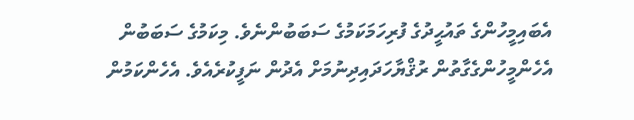އެބައިމީހުންގެ ތައުޙީދުގެ ފުރިހަމަކަމުގެ ސަބަބުންނެވެ. މިކަމުގެ ސަބަބުން އެހެންމީހުންގެގާތުން ރުޤްޔާހަދައިދިނުމަށް އެދުން ނަފީކުރެއެވެ. އެހެންކަމުން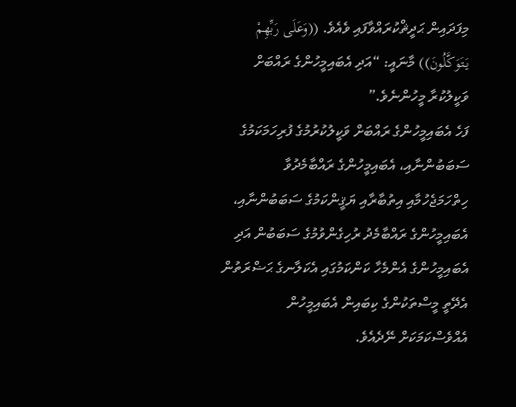މިފަދައިން ޙަދީޘްކުރައްވާފައި ވެއެވެ. ((وَعَلَى رَبِّهِمْ يَتَوَكَّلُونَ)) މާނައީ: “އަދި އެބައިމީހުންގެ ރައްބަށް ވަކީލުކުރާ މީހުންނެވެ.”
ފަހެ އެބައިމީހުންގެ ރައްބަށް ވަކީލުކުރުމުގެ ފުރިހަމަކަމުގެ ސަބަބުންނާއި، އެބައިމީހުންގެ ރައްބާމެދުވާ ހިތްހަމަޖެހުމާއި އިތުބާރާއި ޔަޤީންކަމުގެ ސަބަބުންނާއި، އެބައިމީހުންގެ ރައްބާމެދު ރުހިގެންވުމުގެ ސަބަބުން އަދި އެބައިމީހުންގެ އެންމެހާ ކަންކަމުގައި އެކަލާނގެ ޙަޟްރަތުން އެދޭތީ މީސްތަކުންގެ ކިބައިން އެބައިމީހުން އެއްވެސްކަމަކަށް ނޭދެއެވެ.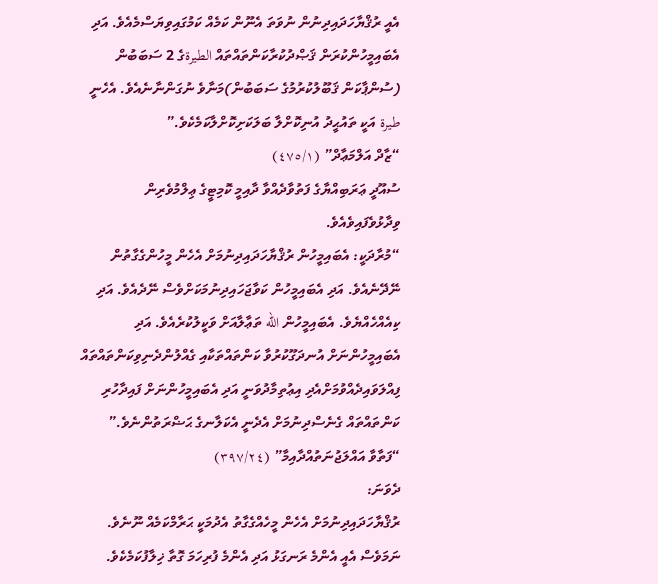އެއީ ރުޤްޔާހަދައިދިނުން ނުވަތަ އެނޫން ކަމެއް ކަމުގައިވިޔަސްމެއެވެ. އަދި އެބައިމީހުންކުރަން ޤަޞްދުކުރާކަންތައްތައް الطيرةގެ 2 ސަބަބުން (ސުންޕާކަން ޤަބޫލުކުރުމުގެ ސަބަބުން)މަނާވެ ނުގަންނާނެއެވެ. އެހެނީ طيرة އަކީ ތައުޙީދު އުނިކޮށްލާ ބަލަކަށިކޮށްލާކަމެކެވެ.”
“ޒާދް އަލްމަޢާދް” (٤٧٥/١)
ސުއޫދީ ޢަރަބިއްޔާގެ ފަތުވާދެއްވާ ދާއިމީ ކޮމިޓީގެ ޢިލްމުވެރިން ވިދާޅުވެފައިވެއެވެ.
“މުރާދަކީ: އެބައިމީހުން ރުޤްޔާހަދައިދިނުމަށް އެހެން މީހުންގެގާތުން ނޭދޭނެއެވެ. އަދި އެބައިމީހުން ކަވާޖަހައިދިނުމަކަށްވެސް ނޭދެއެވެ. އަދި ކިއެއްހެއްޔެވެ. އެބައިމީހުން الله ތަޢާލާއަށް ވަކީލުކުރެއެވެ. އަދި އެބައިމީހުންނަށް އުނދަގޫކުރުވާ ކަންތައްތަކާއި ގެއްލުންދެނިވިކަންތައްތައް ފިއްލަވައިދެއްވުމަށްއެދި އިޢުތިމާދުވަނީ އަދި އެބައިމީހުންނަށް ފައިދާހުރި ކަންތައްތައް ގެނެސްދިނުމަށް އެދެނީ އެކަލާނގެ ޙަޟްރަތުންނެވެ.”
“ފަތާވާ އައްލަޖުނަތުއްދާއިމާ” (٣٩٧/٢٤)
ދެވަނަ:
ރުޤްޔާހަދައިދިނުމަށް އެހެން މީހެއްގެގާތު އެދުމަކީ ޙަރާމްކަމެއް ނޫނެވެ. ނަމަވެސް އެއީ އެންމެ ރަނގަޅު އަދި އެންމެ ފުރިހަމަ ގޮތާ ޚިލާފުކަމެކެވެ.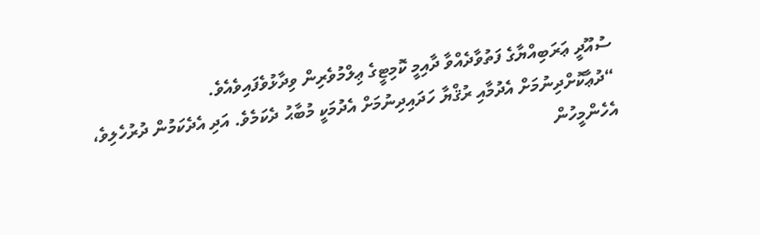ސުއޫދީ ޢަރަބިއްޔާގެ ފަތުވާދެއްވާ ދާއިމީ ކޮމިޓީގެ ޢިލްމުވެރިން ވިދާޅުވެފައިވެއެވެ.
“ދުޢާކޮށްދިނުމަށް އެދުމާއި ރުޤްޔާ ހަދައިދިނުމަށް އެދުމަކީ މުބާޙު ދެކަމެވެ. އަދި އެދެކަމުން ދުރުހެލިވެ، އެހެންމީހުން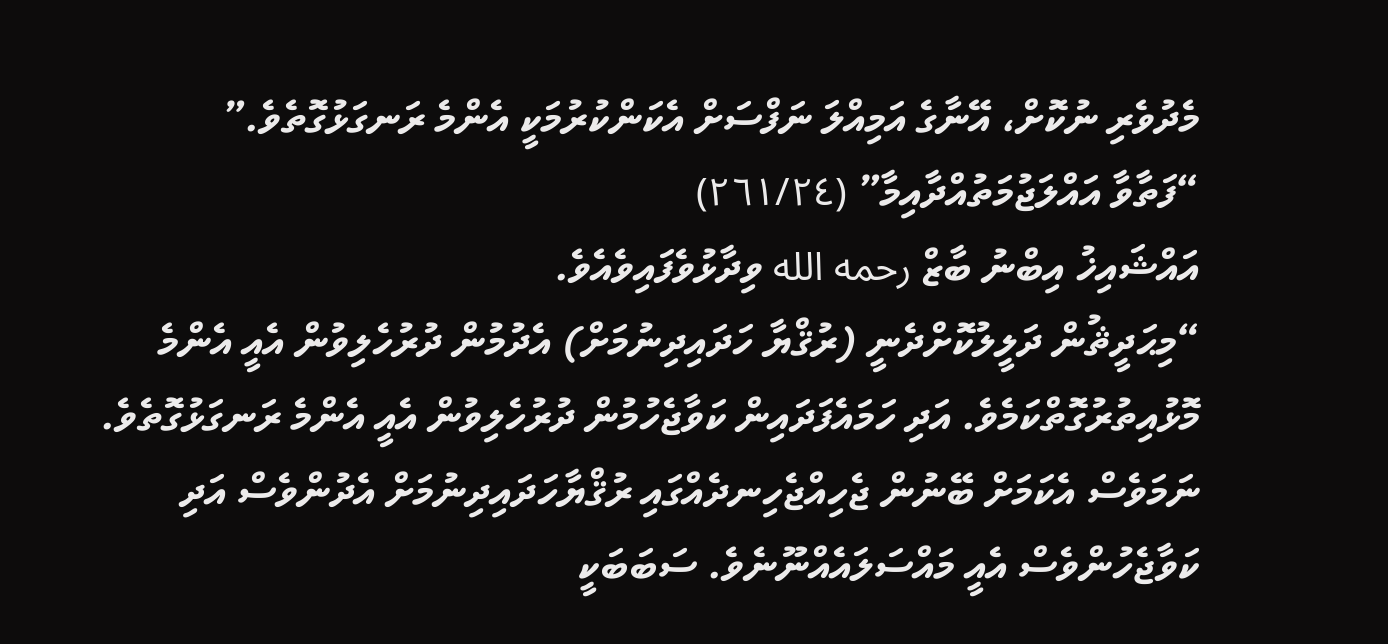މެދުވެރި ނުކޮށް، އޭނާގެ އަމިއްލަ ނަފްސަށް އެކަންކުރުމަކީ އެންމެ ރަނގަޅުގޮތެވެ.”
“ފަތާވާ އައްލަޖުމަތުއްދާއިމާ” (٢٦١/٢٤)
އައްޝައިޚު އިބްނު ބާޒް رحمه الله ވިދާޅުވެފައިވެއެވެ.
“މިޙަދީޘުން ދަލީލުކޮށްދެނީ (ރުޤްޔާ ހަދައިދިނުމަށް) އެދުމުން ދުރުހެލިވުން އެއީ އެންމެ މޮޅުއިތުރުގޮތްކަމެވެ. އަދި ހަމައެފަދައިން ކަވާޖެހުމުން ދުރުހެލިވުން އެއީ އެންމެ ރަނގަޅުގޮތެވެ. ނަމަވެސް އެކަމަށް ބޭނުން ޖެހިއްޖެހިނދެއްގައި ރުޤްޔާހަދައިދިނުމަށް އެދުންވެސް އަދި ކަވާޖެހުންވެސް އެއީ މައްސަލައެއްނޫނެވެ. ސަބަބަކީ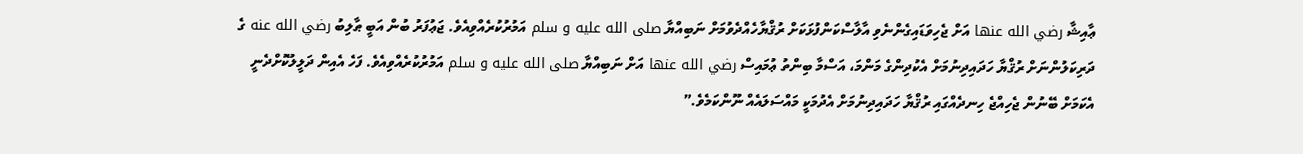ޢާއިޝާ رضي الله عنها އަށް ޖެހިވަޑައިގެންނެވި އާލާސްކަންފުޅަކަށް ރުޤްޔާހެއްދެވުމަށް ނަބިއްޔާ صلى الله عليه و سلم އަމުރުކުރެއްވިއެވެ. ޖަޢުފަރު ބުން އަބީ ޠާލިބު رضي الله عنه ގެ ދަރިކަލުންނަށް ރުޤްޔާ ހަދައިދިނުމަށް އެކުދިންގެ މަންމަ، އަސްމާ ބިންތު ޢުމައިސް رضي الله عنها އަށް ނަބިއްޔާ صلى الله عليه و سلم އަމުރުކުރެއްވިއެވެ. ފަހެ އެއިން ދަލީލުކޮށްދެނީ އެކަމަށް ބޭނުން ޖެހިއްޖެ ހިނދެއްގައި ރުޤްޔާ ހަދައިދިނުމަށް އެދުމަކީ މައްސަލައެއް ނޫންކަމެވެ.”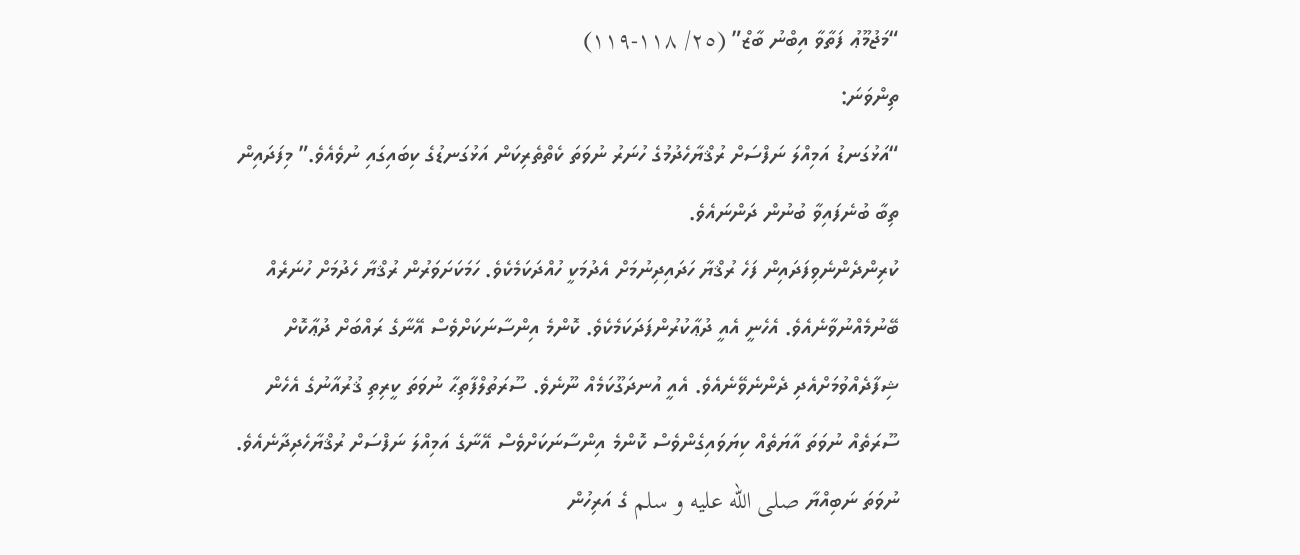“މަޖުމޫޢު ފަތާވާ އިބްނު ބާޒް” (٢٥/ ١١٨-١١٩)
ތިންވަނަ:
“އަޅުގަނޑު އަމިއްލަ ނަފްސަށް ރުޤްޔާހެދުމުގެ ހުނަރު ނުވަތަ ކެތްތެރިކަން އަޅުގަނޑުގެ ކިބައިގައި ނުވެއެވެ.” މިފަދައިން ތިބާ ބުނެފައިވާ ބުނުން ދަންނައެވެ.
ކުރިންދެންނެވިފަދައިން ފަހެ ރުޤްޔާ ހަދައިދިނުމަށް އެދުމަކީ ހުއްދަކަމެކެވެ. ހަމަކަށަވަރުން ރުޤްޔާ ހެދުމަށް ހުނަރެއް ބޭނުމެއްނުވާނެއެވެ. އެހެނީ އެއީ ދުޢާކުރުންފަދަކަމެކެވެ. ކޮންމެ އިންސާނަކަށްވެސް އޭނާގެ ރައްބަށް ދުޢާކޮށް ޝިފާދެއްވުމަށްއެދި ދެންނެވޭނެއެވެ. އެއީ އުނދަގޫކަމެއް ނޫނެވެ. ސޫރަތުލްފާތިޙާ ނުވަތަ ކީރިތި ޤުރުއާނުގެ އެހެން ސޫރަތެއް ނުވަތަ އާޔަތެއް ކިޔަވައިގެންވެސް ކޮންމެ އިންސާނަކަށްވެސް އޭނާގެ އަމިއްލަ ނަފްސަށް ރުޤްޔާހެދިދާނެއެވެ. ނުވަތަ ނަބިއްޔާ صلى الله عليه و سلم ގެ އަރިހުން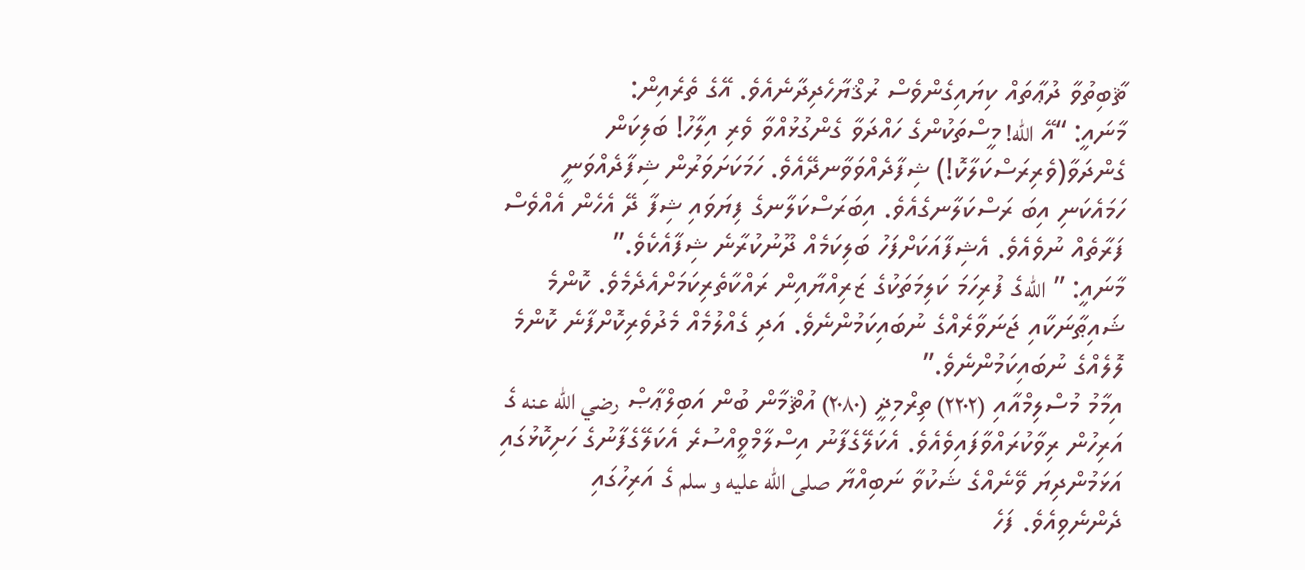ޘާބިތުވާ ދުޢާތައް ކިޔައިގެންވެސް ރުޤްޔާހެދިދާނެއެވެ. އޭގެ ތެރެއިން:
މާނައީ: “އޭ الله! މީސްތަކުންގެ ހައްދަވާ ގެންގުޅުއްވާ ވެރި އިލާހު! ބަލިކަން ގެންދަވާ(ވެރިރަސްކަލާކޮ!) ޝިފާދެއްވަވާނދޭއެވެ. ހަމަކަށަވަރުން ޝިފާދެއްވަނީ ހަމައެކަނި އިބަ ރަސްކަލާނގެއެވެ. އިބަރަސްކަލާނގެ ފިޔަވައި ޝިފާ ދޭ އެހެން އެއްވެސް ފަރާތެއް ނުވެއެވެ. އެޝިފާއަކަށްފަހު ބަލިކަމެއް ދޫނުކުރާނެ ޝިފާއެކެވެ.”
މާނައީ: ” اللهގެ ފުރިހަމަ ކަލިމަތަކުގެ ޒަރިއްޔާއިން ރައްކާތެރިކަމަށްއެދެމެވެ. ކޮންމެ ޝައިޠާނަކާއި ޖަނަވާރެއްގެ ނުބައިކަމުންނެވެ. އަދި ގެއްލުމެއް މެދުވެރިކޮށްފާނެ ކޮންމެ ލޮލެއްގެ ނުބައިކަމުންނެވެ.”
އިމާމު މުސްލިމްއާއި (٢٢٠٢) ތިރްމިޛީ (٢٠٨٠) އުޘްމާން ބުން އަބިލްޢާޞް رضي الله عنه ގެ އަރިހުން ރިވާކުރައްވާފައިވެއެވެ. އެކަލޭގެފާނު އިސްލާމްވީއްސުރެ އެކަލޭގެފާނުގެ ހަށިކޮޅުގައި އަޅަމުންދިޔަ ވޭނެއްގެ ޝަކުވާ ނަބިއްޔާ صلى الله عليه و سلم ގެ އަރިހުގައި ދެންނެވިއެވެ. ފަހެ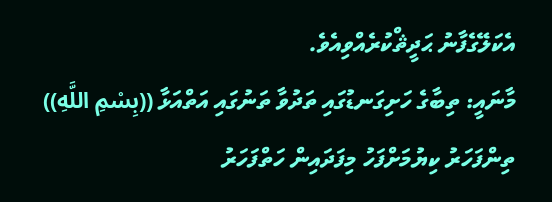އެކަލޭގެފާނު ޙަދީޘްކުރެއްވިއެވެ.
މާނައީ: ތިބާގެ ހަށިގަނޑުގައި ތަދުވާ ތަނުގައި އަތްއަޅާ ((بِسْمِ اللَّهِ)) ތިންފަހަރު ކިޔުމަށްފަހު މިފަދައިން ހަތްފަހަރު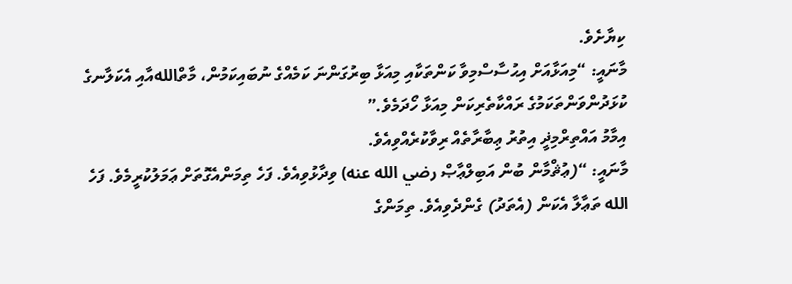ކިޔާށެވެ.
މާނައީ: “މިއަޅާއަށް އިޙުސާސްމިވާ ކަންތަކާއި މިއަޅާ ބިރުގަންނަ ކަމެއްގެ ނުބައިކަމުން، މާތްاللهއާއި އެކަލާނގެ ކުޅަދުންވަންތަކަމުގެ ރައްކާތެރިކަން މިއަޅާ ހޯދަމެވެ.”
އިމާމު އައްތިރްމިޛީ އިތުރު ޢިބާރާތެއް ރިވާކުރެއްވިއެވެ.
މާނައީ: “(ޢުޘްމާން ބުން އަބިލްޢާޞް رضي الله عنه) ވިދާޅުވިއެވެ. ފަހެ ތިމަންއެގޮތަށް ޢަމަލުކުރީމެވެ. ފަހެ الله ތަޢާލާ އެކަން (އެތަދު) ގެންދެވިއެވެ. ތިމަންގެ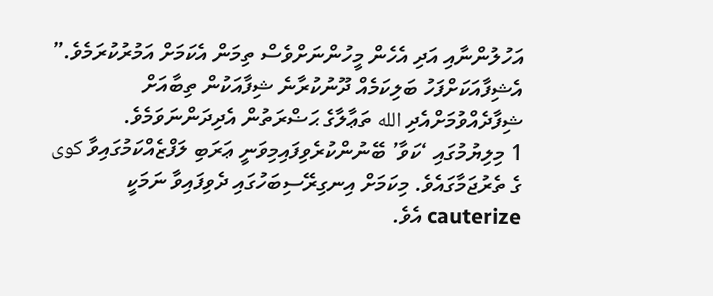އަހުލުންނާއި އަދި އެހެން މީހުންނަށްވެސް ތިމަން އެކަމަށް އަމުރުކުރަމެވެ.”
އެޝިފާއަކަށްފަހު ބަލިކަމެއް ދޫނުކުރާނެ ޝިފާއަކުން ތިބާއަށް ޝިފާދެއްވުމަށްއެދި الله ތަޢާލާގެ ޙަޟްރަތުން އެދިދަންނަވަމެވެ.
1 މިލިޔުމުގައި ‘ކަވާ’ ބޭނުންކުރެވިފައިމިވަނީ ޢަރަބި ލަފްޒެއްކަމުގައިވާ كوى ގެ ތެރުޖަމާގައެވެ. މިކަމަށް އިނގިރޭސިބަހުގައި ދެވިފައިވާ ނަމަކީ cauterize އެވެ.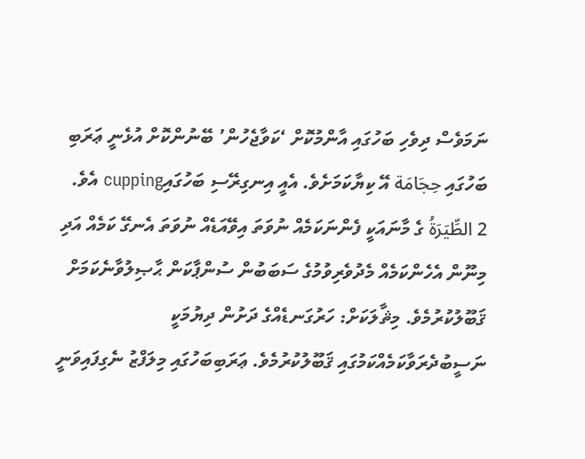ނަމަވެސް ދިވެހި ބަހުގައި އާންމުކޮށް ‘ކަވާޖެހުން’ ބޭނުންކޮށް އުޅެނީ ޢަރަބި ބަހުގައި حِجَامَة އޭ ކިޔާކަމަށެވެ. އެއީ އިނގިރޭސި ބަހުގައިcupping އެވެ.
2 الطِّيَرَةُ ގެ މާނައަކީ ފެންނަކަމެއް ނުވަތަ އިވޭއަޑެއް ނުވަތަ އެނގޭ ކަމެއް އަދި މިނޫން އެހެންކަމެއް މެދުވެރިވުމުގެ ސަބަބުން ސުންޕާކަން ޙާޞިލުވާނެކަމަށް ޤަބޫލުކުރުމެވެ. މިޘާލަކަށް: ހަރުގަނޑެއްގެ ދަށުން ދިޔުމަކީ ނަސީބުދެރަވާކަމެއްކަމުގައި ޤަބޫލުކުރުމެވެ. ޢަރަބިބަހުގައި މިލަފްޒު ނެގިފައިވަނީ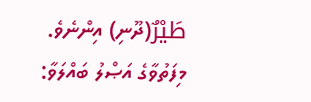طَيْرٌ(ދޫނި) އިންނެވެ.
މިފަތުވާގެ އަޞްލު ބައްލަވާ: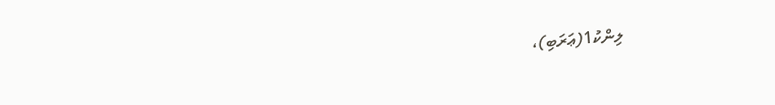ލިންކު1(ޢަރަބި)،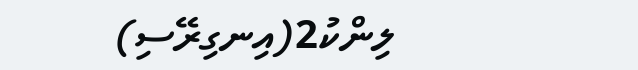ލިންކު2(އިނގިރޭސި)